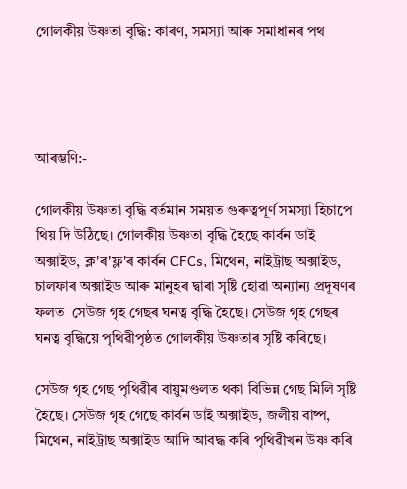গোলকীয় উষ্ণতা বৃদ্ধি: কাৰণ, সমস্যা আৰু সমাধানৰ পথ




আৰম্ভণি:-

গোলকীয় উষ্ণতা বৃদ্ধি বৰ্তমান সময়ত গুৰুত্বপূৰ্ণ সমস্যা হিচাপে থিয় দি উঠিছে। গোলকীয় উষ্ণতা বৃদ্ধি হৈছে কাৰ্বন ডাই অক্সাইড, ক্ল'ৰ'ফ্ল'ৰ কাৰ্বন CFCs, মিথেন, নাইট্ৰাছ অক্সাইড, চালফাৰ অক্সাইড আৰু মানুহৰ দ্বাৰা সৃষ্টি হোৱা অন্যান্য প্ৰদূষণৰ ফলত  সেউজ গৃহ গেছৰ ঘনত্ব বৃদ্ধি হৈছে। সেউজ গৃহ গেছৰ ঘনত্ব বৃদ্ধিয়ে পৃথিৱীপৃষ্ঠত গোলকীয় উষ্ণতাৰ সৃষ্টি কৰিছে।

সেউজ গৃহ গেছ পৃথিৱীৰ বায়ুমণ্ডলত থকা বিভিন্ন গেছ মিলি সৃষ্টি হৈছে। সেউজ গৃহ গেছে কাৰ্বন ডাই অক্সাইড, জলীয় বাষ্প, মিথেন, নাইট্ৰাছ অক্সাইড আদি আবদ্ধ কৰি পৃথিৱীখন উষ্ণ কৰি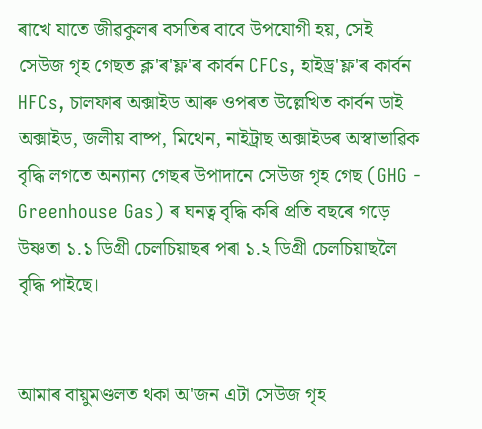ৰাখে যাতে জীৱকুলৰ বসতিৰ বাবে উপযোগী হয়, সেই সেউজ গৃহ গেছত ক্ল'ৰ'ফ্ল'ৰ কাৰ্বন CFCs, হাইড্ৰ'ফ্ল'ৰ কাৰ্বন HFCs, চালফাৰ অক্সাইড আৰু ওপৰত উল্লেখিত কাৰ্বন ডাই অক্সাইড, জলীয় বাষ্প, মিথেন, নাইট্ৰাছ অক্সাইডৰ অস্বাভাৱিক বৃদ্ধি লগতে অন্যান্য গেছৰ উপাদানে সেউজ গৃহ গেছ (GHG - Greenhouse Gas) ৰ ঘনত্ব বৃদ্ধি কৰি প্ৰতি বছৰে গড়ে উষ্ণতা ১.১ ডিগ্ৰী চেলচিয়াছৰ পৰা ১.২ ডিগ্ৰী চেলচিয়াছলৈ বৃদ্ধি পাইছে।


আমাৰ বায়ুমণ্ডলত থকা অ'জন এটা সেউজ গৃহ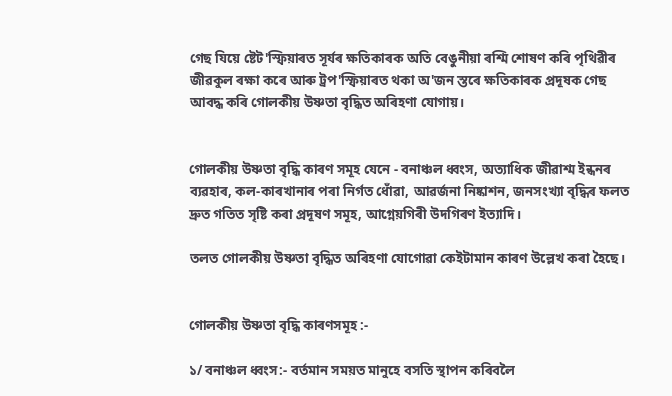গেছ যিয়ে ষ্টেট'স্ফিয়াৰত সূৰ্যৰ ক্ষতিকাৰক অতি বেঙুনীয়া ৰশ্মি শোষণ কৰি পৃথিৱীৰ জীৱকুল ৰক্ষা কৰে আৰু ট্ৰপ'স্ফিয়াৰত থকা অ'জন স্তৰে ক্ষতিকাৰক প্ৰদূষক গেছ আবদ্ধ কৰি গোলকীয় উষ্ণতা বৃদ্ধিত অৰিহণা যোগায়।


গোলকীয় উষ্ণতা বৃদ্ধি কাৰণ সমূহ যেনে - বনাঞ্চল ধ্বংস, অত্যাধিক জীৱাশ্ম ইন্ধনৰ ব্যৱহাৰ, কল-কাৰখানাৰ পৰা নিৰ্গত ধোঁৱা, আৱৰ্জনা নিষ্কাশন, জনসংখ্যা বৃদ্ধিৰ ফলত দ্ৰুত গতিত সৃষ্টি কৰা প্ৰদূষণ সমূহ, আগ্নেয়গিৰী উদগিৰণ ইত্যাদি।

তলত গোলকীয় উষ্ণতা বৃদ্ধিত অৰিহণা যোগোৱা কেইটামান কাৰণ উল্লেখ কৰা হৈছে।


গোলকীয় উষ্ণতা বৃদ্ধি কাৰণসমূহ :-

১/ বনাঞ্চল ধ্বংস:- বৰ্তমান সময়ত মানুহে বসতি স্থাপন কৰিবলৈ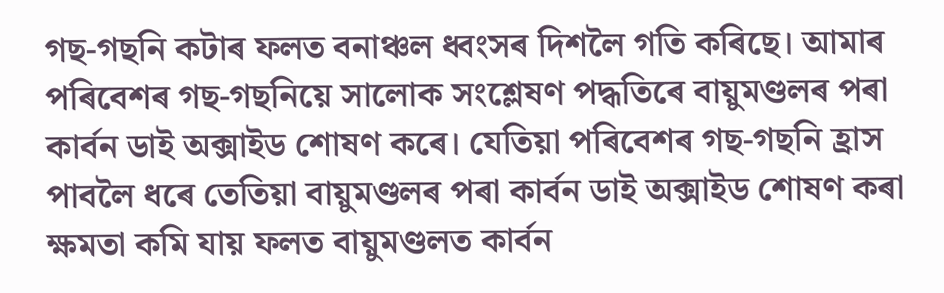গছ-গছনি কটাৰ ফলত বনাঞ্চল ধ্বংসৰ দিশলৈ গতি কৰিছে। আমাৰ পৰিবেশৰ গছ-গছনিয়ে সালোক সংশ্লেষণ পদ্ধতিৰে বায়ুমণ্ডলৰ পৰা কার্বন ডাই অক্সাইড শোষণ কৰে। যেতিয়া পৰিবেশৰ গছ-গছনি হ্রাস পাবলৈ ধৰে তেতিয়া বায়ুমণ্ডলৰ পৰা কার্বন ডাই অক্সাইড শোষণ কৰা ক্ষমতা কমি যায় ফলত বায়ুমণ্ডলত কার্বন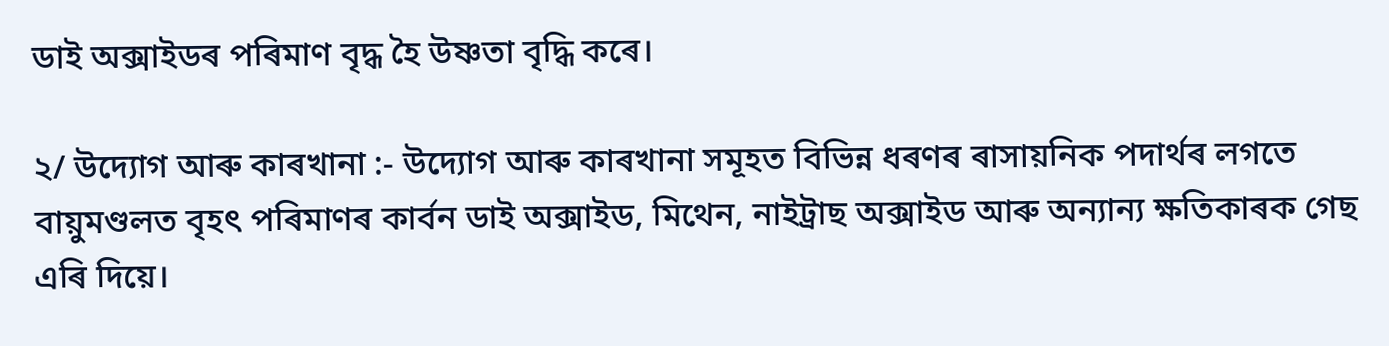ডাই অক্সাইডৰ পৰিমাণ বৃদ্ধ হৈ উষ্ণতা বৃদ্ধি কৰে।

২/ উদ্যোগ আৰু কাৰখানা :- উদ্যোগ আৰু কাৰখানা সমূহত বিভিন্ন ধৰণৰ ৰাসায়নিক পদাৰ্থৰ লগতে বায়ুমণ্ডলত বৃহৎ পৰিমাণৰ কার্বন ডাই অক্সাইড, মিথেন, নাইট্ৰাছ অক্সাইড আৰু অন্যান্য ক্ষতিকাৰক গেছ এৰি দিয়ে।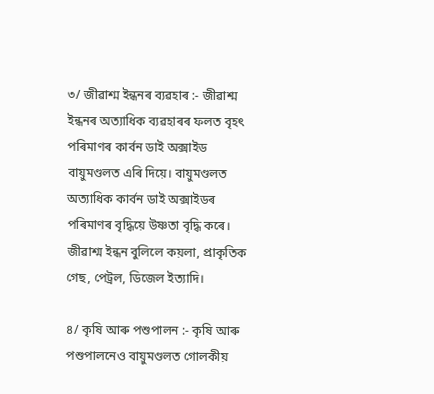৩/ জীৱাশ্ম ইন্ধনৰ ব্যৱহাৰ :- জীৱাশ্ম ইন্ধনৰ অত্যাধিক ব্যৱহাৰৰ ফলত বৃহৎ পৰিমাণৰ কার্বন ডাই অক্সাইড বায়ুমণ্ডলত এৰি দিয়ে। বায়ুমণ্ডলত অত্যাধিক কার্বন ডাই অক্সাইডৰ পৰিমাণৰ বৃদ্ধিয়ে উষ্ণতা বৃদ্ধি কৰে। জীৱাশ্ম ইন্ধন বুলিলে কয়লা, প্ৰাকৃতিক গেছ, পেট্ৰল, ডিজেল ইত্যাদি।

৪/ কৃষি আৰু পশুপালন :- কৃষি আৰু পশুপালনেও বায়ুমণ্ডলত গোলকীয়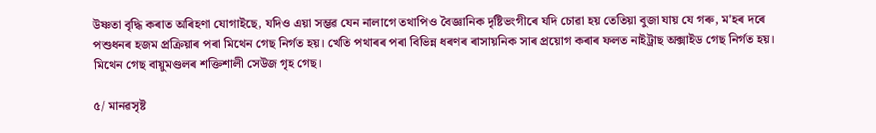উষ্ণতা বৃদ্ধি কৰাত অৰিহণা যোগাইছে, যদিও এয়া সম্ভৱ যেন নালাগে তথাপিও বৈজ্ঞানিক দৃষ্টিভংগীৰে যদি চোৱা হয় তেতিয়া বুজা যায় যে গৰু, ম'হৰ দৰে পশুধনৰ হজম প্ৰক্ৰিয়াৰ পৰা মিথেন গেছ নিৰ্গত হয়। খেতি পথাৰৰ পৰা বিভিন্ন ধৰণৰ ৰাসায়নিক সাৰ প্ৰয়োগ কৰাৰ ফলত নাইট্ৰাছ অক্সাইড গেছ নিৰ্গত হয়। মিথেন গেছ বায়ুমণ্ডলৰ শক্তিশালী সেউজ গৃহ গেছ।

৫/ মানৱসৃষ্ট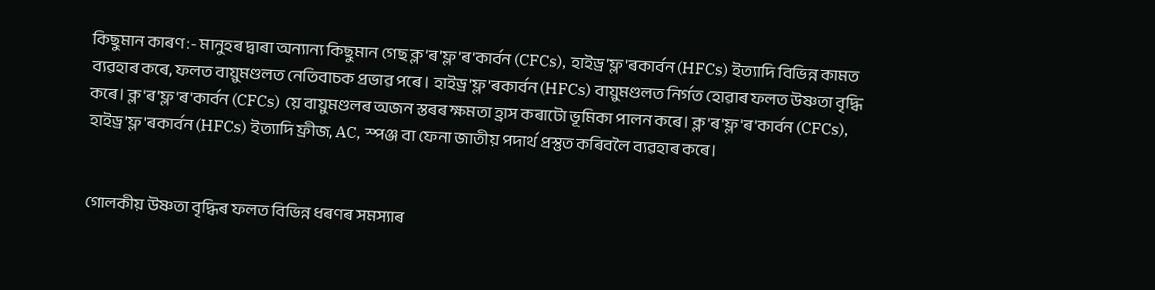কিছুমান কাৰণ :- মানুহৰ দ্বাৰা অন্যান্য কিছুমান গেছ ক্ল'ৰ'ফ্ল'ৰ'কাৰ্বন (CFCs), হাইড্ৰ'ফ্ল'ৰকাৰ্বন (HFCs) ইত্যাদি বিভিন্ন কামত ব্যৱহাৰ কৰে, ফলত বায়ুমণ্ডলত নেতিবাচক প্ৰভাৱ পৰে । হাইড্ৰ'ফ্ল'ৰকাৰ্বন (HFCs) বায়ুমণ্ডলত নিৰ্গত হোৱাৰ ফলত উষ্ণতা বৃদ্ধি কৰে। ক্ল'ৰ'ফ্ল'ৰ'কাৰ্বন (CFCs) য়ে বায়ুমণ্ডলৰ অজন স্তৰৰ ক্ষমতা হ্ৰাস কৰাটো ভূমিকা পালন কৰে। ক্ল'ৰ'ফ্ল'ৰ'কাৰ্বন (CFCs), হাইড্ৰ'ফ্ল'ৰকাৰ্বন (HFCs) ইত্যাদি ফ্ৰীজ, AC, স্পঞ্জ বা ফেনা জাতীয় পদাৰ্থ প্ৰস্তুত কৰিবলৈ ব্যৱহাৰ কৰে।


গোলকীয় উষ্ণতা বৃদ্ধিৰ ফলত বিভিন্ন ধৰণৰ সমস্যাৰ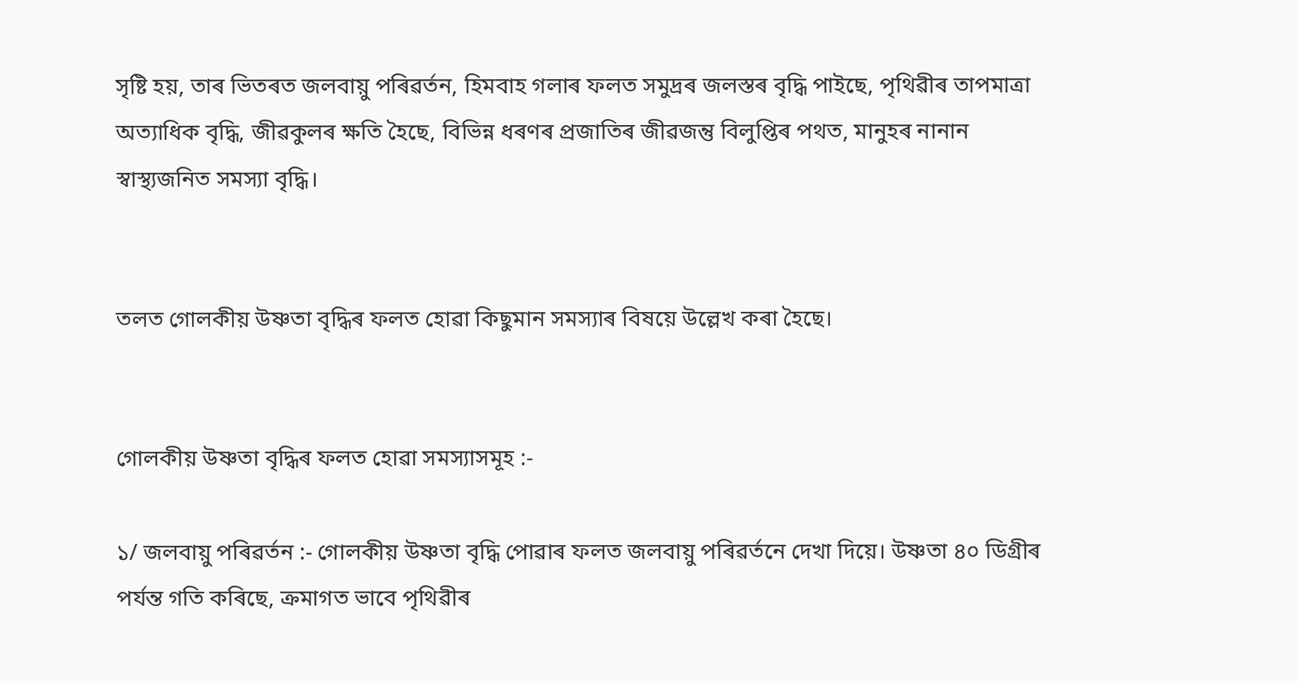সৃষ্টি হয়, তাৰ ভিতৰত জলবায়ু পৰিৱৰ্তন, হিমবাহ গলাৰ ফলত সমুদ্ৰৰ জলস্তৰ বৃদ্ধি পাইছে, পৃথিৱীৰ তাপমাত্ৰা অত্যাধিক বৃদ্ধি, জীৱকুলৰ ক্ষতি হৈছে, বিভিন্ন ধৰণৰ প্ৰজাতিৰ জীৱজন্তু বিলুপ্তিৰ পথত, মানুহৰ নানান স্বাস্থ্যজনিত সমস্যা বৃদ্ধি।


তলত গোলকীয় উষ্ণতা বৃদ্ধিৰ ফলত হোৱা কিছুমান সমস্যাৰ বিষয়ে উল্লেখ কৰা হৈছে।


গোলকীয় উষ্ণতা বৃদ্ধিৰ ফলত হোৱা সমস্যাসমূহ :-

১/ জলবায়ু পৰিৱৰ্তন :- গোলকীয় উষ্ণতা বৃদ্ধি পোৱাৰ ফলত জলবায়ু পৰিৱৰ্তনে দেখা দিয়ে। উষ্ণতা ৪০ ডিগ্ৰীৰ পৰ্যন্ত গতি কৰিছে, ক্ৰমাগত ভাবে পৃথিৱীৰ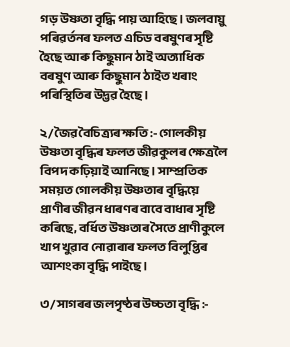গড় উষ্ণতা বৃদ্ধি পায় আহিছে। জলবায়ু পৰিৱৰ্তনৰ ফলত এচিড বৰষুণৰ সৃষ্টি হৈছে আৰু কিছুমান ঠাই অত্যাধিক বৰষুণ আৰু কিছুমান ঠাইত খৰাং পৰিস্থিতিৰ উদ্ভৱ হৈছে।

২/ জৈৱ বৈচিত্ৰ্যৰ ক্ষতি :- গোলকীয় উষ্ণতা বৃদ্ধিৰ ফলত জীৱকুলৰ ক্ষেত্ৰলৈ বিপদ কঢ়িয়াই আনিছে। সাম্প্ৰতিক সময়ত গোলকীয় উষ্ণতাৰ বৃদ্ধিয়ে প্ৰাণীৰ জীৱন ধাৰণৰ বাবে বাধাৰ সৃষ্টি কৰিছে, বৰ্ধিত উষ্ণতাৰ সৈতে প্ৰাণীকুলে খাপ খুৱাব নোৱাৰাৰ ফলত বিলুপ্তিৰ আশংকা বৃদ্ধি পাইছে।

৩/ সাগৰৰ জলপৃষ্ঠৰ উচ্চতা বৃদ্ধি :-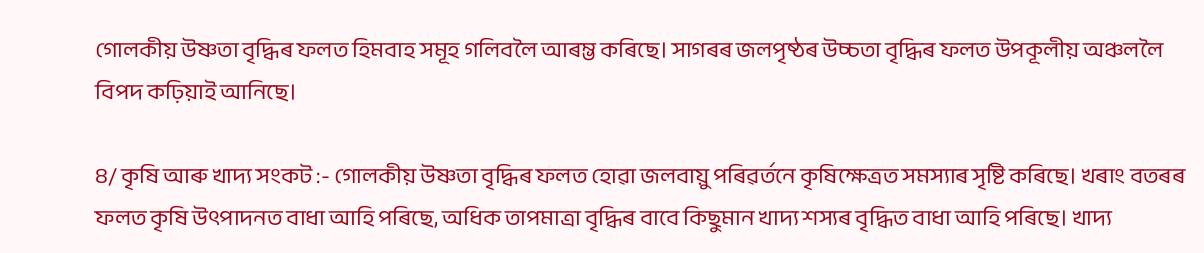গোলকীয় উষ্ণতা বৃদ্ধিৰ ফলত হিমবাহ সমূহ গলিবলৈ আৰম্ভ কৰিছে। সাগৰৰ জলপৃষ্ঠৰ উচ্চতা বৃদ্ধিৰ ফলত উপকূলীয় অঞ্চললৈ বিপদ কঢ়িয়াই আনিছে।

৪/ কৃষি আৰু খাদ্য সংকট :- গোলকীয় উষ্ণতা বৃদ্ধিৰ ফলত হোৱা জলবায়ু পৰিৱৰ্তনে কৃষিক্ষেত্ৰত সমস্যাৰ সৃষ্টি কৰিছে। খৰাং বতৰৰ ফলত কৃষি উৎপাদনত বাধা আহি পৰিছে, অধিক তাপমাত্ৰা বৃদ্ধিৰ বাবে কিছুমান খাদ্য শস্যৰ বৃদ্ধিত বাধা আহি পৰিছে। খাদ্য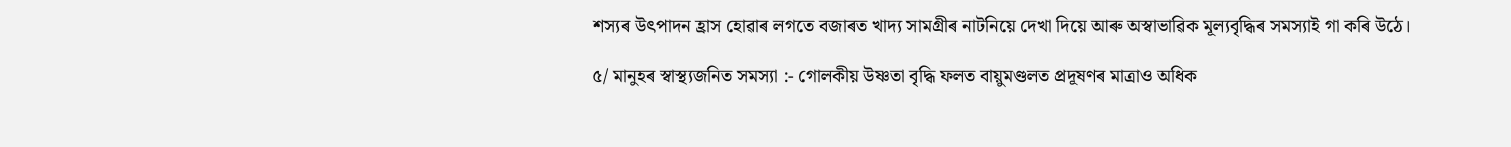শস্যৰ উৎপাদন হ্রাস হোৱাৰ লগতে বজাৰত খাদ্য সামগ্ৰীৰ নাটনিয়ে দেখা দিয়ে আৰু অস্বাভাৱিক মূল্যবৃদ্ধিৰ সমস্যাই গা কৰি উঠে।

৫/ মানুহৰ স্বাস্থ্যজনিত সমস্যা :- গোলকীয় উষ্ণতা বৃদ্ধি ফলত বায়ুমণ্ডলত প্ৰদূষণৰ মাত্ৰাও অধিক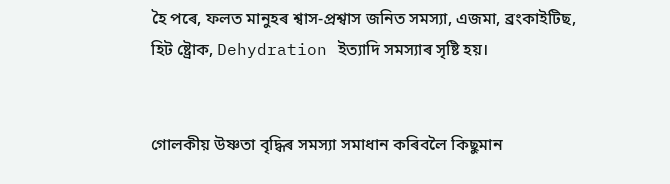হৈ পৰে, ফলত মানুহৰ শ্বাস-প্ৰশ্বাস জনিত সমস্যা, এজমা, ব্ৰংকাইটিছ, হিট ষ্ট্ৰোক, Dehydration ইত্যাদি সমস্যাৰ সৃষ্টি হয়।


গোলকীয় উষ্ণতা বৃদ্ধিৰ সমস্যা সমাধান কৰিবলৈ কিছুমান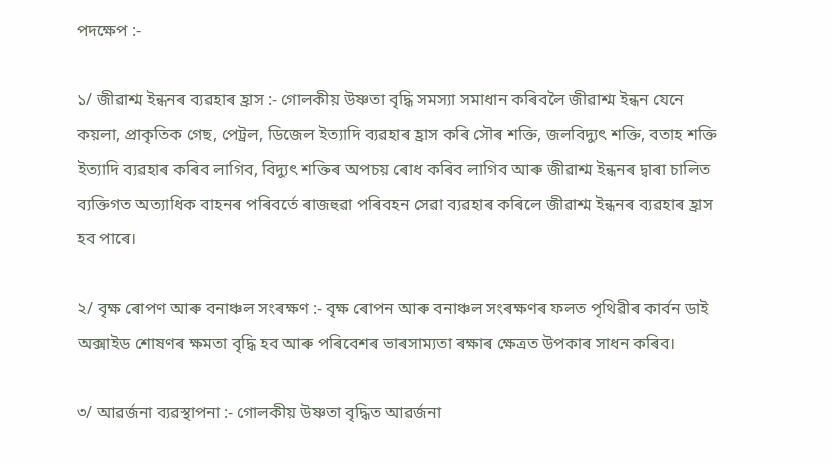পদক্ষেপ :-

১/ জীৱাশ্ম ইন্ধনৰ ব্যৱহাৰ হ্ৰাস :- গোলকীয় উষ্ণতা বৃদ্ধি সমস্যা সমাধান কৰিবলৈ জীৱাশ্ম ইন্ধন যেনে কয়লা, প্ৰাকৃতিক গেছ, পেট্ৰল, ডিজেল ইত্যাদি ব্যৱহাৰ হ্ৰাস কৰি সৌৰ শক্তি, জলবিদ্যুৎ শক্তি, বতাহ শক্তি ইত্যাদি ব্যৱহাৰ কৰিব লাগিব, বিদ্যুৎ শক্তিৰ অপচয় ৰোধ কৰিব লাগিব আৰু জীৱাশ্ম ইন্ধনৰ দ্বাৰা চালিত ব্যক্তিগত অত্যাধিক বাহনৰ পৰিবৰ্তে ৰাজহুৱা পৰিবহন সেৱা ব্যৱহাৰ কৰিলে জীৱাশ্ম ইন্ধনৰ ব্যৱহাৰ হ্ৰাস হব পাৰে।

২/ বৃক্ষ ৰোপণ আৰু বনাঞ্চল সংৰক্ষণ :- বৃক্ষ ৰোপন আৰু বনাঞ্চল সংৰক্ষণৰ ফলত পৃথিৱীৰ কাৰ্বন ডাই অক্সাইড শোষণৰ ক্ষমতা বৃদ্ধি হব আৰু পৰিবেশৰ ভাৰসাম্যতা ৰক্ষাৰ ক্ষেত্ৰত উপকাৰ সাধন কৰিব।

৩/ আৱৰ্জনা ব্যৱস্থাপনা :- গোলকীয় উষ্ণতা বৃদ্ধিত আৱৰ্জনা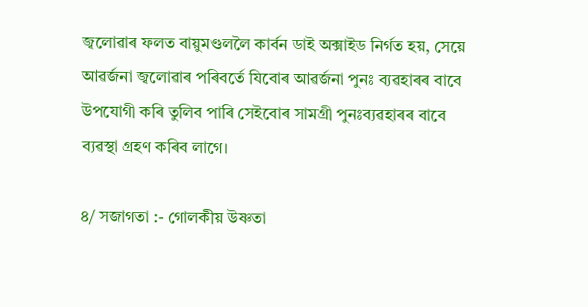জ্বলোৱাৰ ফলত বায়ুমণ্ডললৈ কাৰ্বন ডাই অক্সাইড নিৰ্গত হয়, সেয়ে আৱৰ্জনা জ্বলোৱাৰ পৰিবৰ্তে যিবোৰ আৱৰ্জনা পুনঃ ব্যৱহাৰৰ বাবে উপযোগী কৰি তুলিব পাৰি সেইবোৰ সামগ্ৰী পুনঃব্যৱহাৰৰ বাবে ব্যৱস্থা গ্ৰহণ কৰিব লাগে।

৪/ সজাগতা :- গোলকীয় উষ্ণতা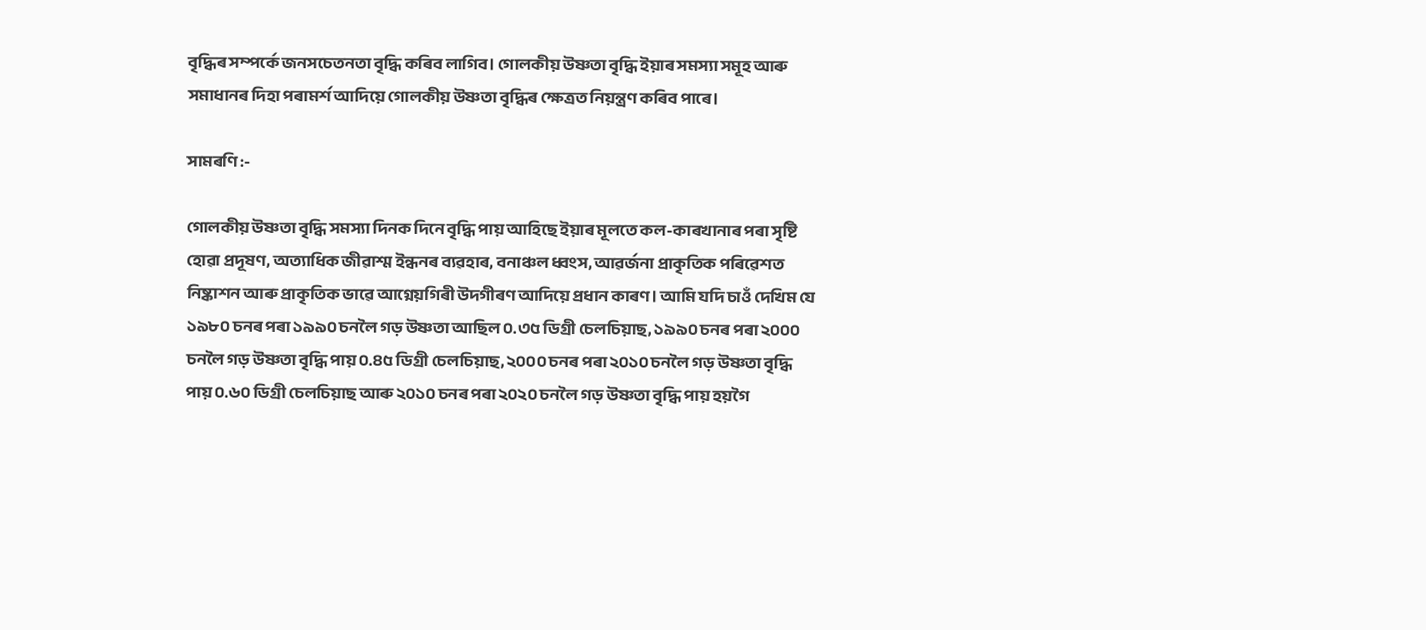বৃদ্ধিৰ সম্পৰ্কে জনসচেতনতা বৃদ্ধি কৰিব লাগিব। গোলকীয় উষ্ণতা বৃদ্ধি ইয়াৰ সমস্যা সমূহ আৰু সমাধানৰ দিহা পৰামৰ্শ আদিয়ে গোলকীয় উষ্ণতা বৃদ্ধিৰ ক্ষেত্ৰত নিয়ন্ত্ৰণ কৰিব পাৰে।

সামৰণি :-

গোলকীয় উষ্ণতা বৃদ্ধি সমস্যা দিনক দিনে বৃদ্ধি পায় আহিছে ইয়াৰ মূলতে কল-কাৰখানাৰ পৰা সৃষ্টি হোৱা প্ৰদূষণ, অত্যাধিক জীৱাশ্ম ইন্ধনৰ ব্যৱহাৰ, বনাঞ্চল ধ্বংস, আৱৰ্জনা প্ৰাকৃতিক পৰিৱেশত নিষ্কাশন আৰু প্ৰাকৃতিক ভাৱে আগ্নেয়গিৰী উদগীৰণ আদিয়ে প্ৰধান কাৰণ। আমি যদি চাওঁ দেখিম যে ১৯৮০ চনৰ পৰা ১৯৯০ চনলৈ গড় উষ্ণতা আছিল ০.৩৫ ডিগ্ৰী চেলচিয়াছ, ১৯৯০ চনৰ পৰা ২০০০ চনলৈ গড় উষ্ণতা বৃদ্ধি পায় ০.৪৫ ডিগ্ৰী চেলচিয়াছ, ২০০০ চনৰ পৰা ২০১০ চনলৈ গড় উষ্ণতা বৃদ্ধি পায় ০.৬০ ডিগ্ৰী চেলচিয়াছ আৰু ২০১০ চনৰ পৰা ২০২০ চনলৈ গড় উষ্ণতা বৃদ্ধি পায় হয়গৈ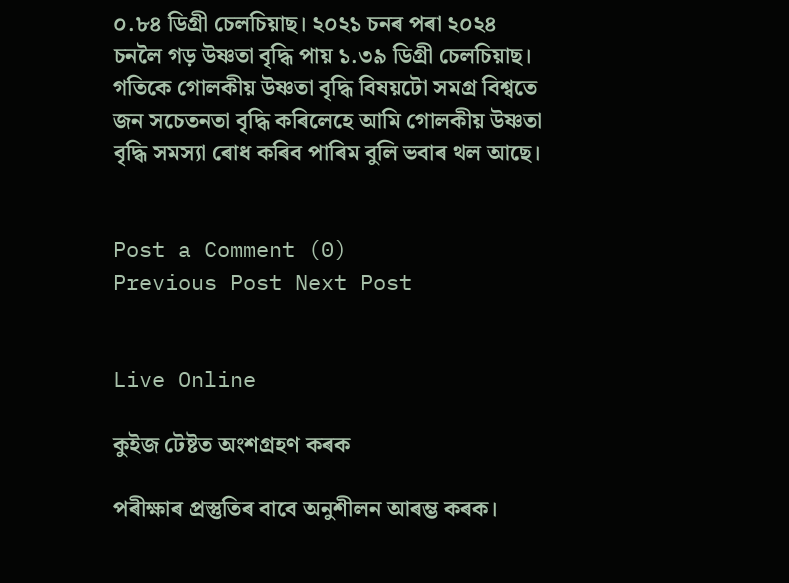০.৮৪ ডিগ্ৰী চেলচিয়াছ। ২০২১ চনৰ পৰা ২০২৪ চনলৈ গড় উষ্ণতা বৃদ্ধি পায় ১.৩৯ ডিগ্ৰী চেলচিয়াছ। গতিকে গোলকীয় উষ্ণতা বৃদ্ধি বিষয়টো সমগ্র বিশ্বতে জন সচেতনতা বৃদ্ধি কৰিলেহে আমি গোলকীয় উষ্ণতা বৃদ্ধি সমস্যা ৰোধ কৰিব পাৰিম বুলি ভবাৰ থল আছে।


Post a Comment (0)
Previous Post Next Post


Live Online

কুইজ টেষ্টত অংশগ্ৰহণ কৰক

পৰীক্ষাৰ প্ৰস্তুতিৰ বাবে অনুশীলন আৰম্ভ কৰক।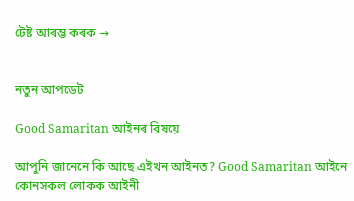টেষ্ট আৰম্ভ কৰক →


নতুন আপডেট

Good Samaritan আইনৰ বিষয়ে

আপুনি জানেনে কি আছে এইখন আইনত? Good Samaritan আইনে কোনসকল লোকক আইনী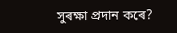সুৰক্ষা প্ৰদান কৰে?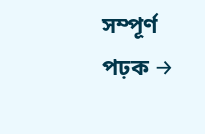সম্পূৰ্ণ পঢ়ক →